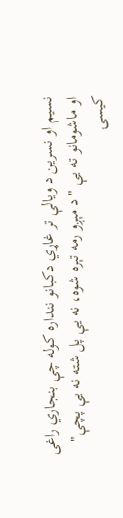نسيم او نسرين د ويالې تر غاړي دکبانو ننداره کوله چې بنجاري راغی او ماشومانو ته يې "د مېږو رمه تېره شوه، نه يې پل شته نه يې پچې" کيسۍ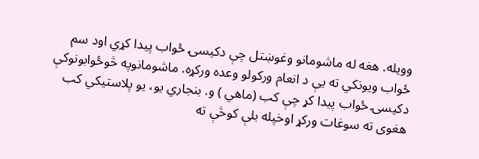وويله. هغه له ماشومانو وغوښتل چې دکيسۍ ځواب پيدا کړي اود سم ځواب ويونکي ته يې د انعام ورکولو وعده ورکړه. ماشومانوپه څوځوابونوکې دکيسۍ ځواب پيدا کړ چې کب (ماهي ) و. بنجاري يو، يو پلاستيکي کب هغوی ته سوغات ورکړ اوخپله بلې کوڅې ته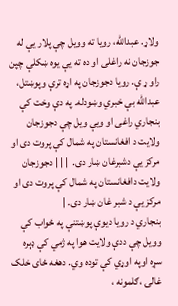ولاړ. عبدالله، رويا ته وويل چې پلار يې له جوزجان نه راغلی او ده ته يې يوه ښکلې چپن راو ړ ې. رويا دجوزجان په اړه ترې وپوښتل، عبدالله بې خبري وښودله. په دې وخت کې بنجاري راغی او ويې ويل چې دجوزجان ولايت د افغانستان په شمال کې پروت دی او مرکز يې دشبرغان ښار دی.  | | | دجوزجان ولايت دافغانستان په شمال کې پروت دی او مرکز يې د شبر غان ښار دی. |
بنجاري د رويا ديوې پوښتنې په ځواب کې وويل چې ددې ولايت هوا په ژمي کې ډېره سړه اوپه اوړي کې توده وي. دهغه ځای خلک غالۍ ،ګلمونه ،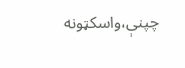چپنې،واسکټونه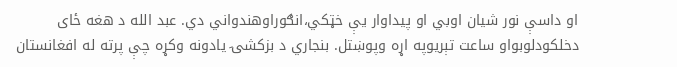او داسې نور شيان اوبي او پيداوار يې خټکي،انګوراوهندواني دي. عبد الله د هغه ځای دخلکودلوبواو ساعت تېريوپه اړه وپوښتل. بنجاري د بزکشۍ يادونه وکړه چې پرته له افغانستان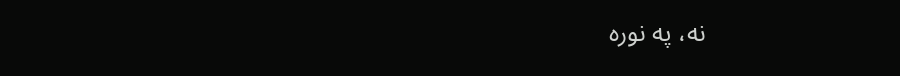نه، په نوره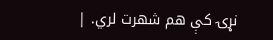نړۍ کې هم شهرت لري. |